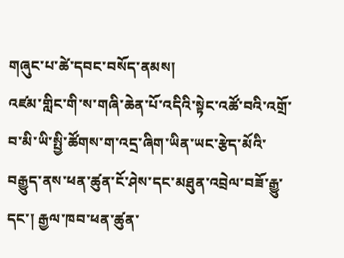གཞུང་པ་ཚེ་དབང་བསོད་ནམས།
འཛམ་གླིང་གི་ས་གཞི་ཆེན་པོ་འདིའི་སྟེང་འཚོ་བའི་འགྲོ་བ་མི་ཡི་སྤྱི་ཚོགས་ག་འདྲ་ཞིག་ཡིན་ཡང་རྩེད་མོའི་བརྒྱུད་ནས་ཕན་ཚུན་ངོ་ཤེས་དང་མཐུན་འབྲེལ་བཟོ་རྒྱུ་དང་། རྒྱལ་ཁབ་ཕན་ཚུན་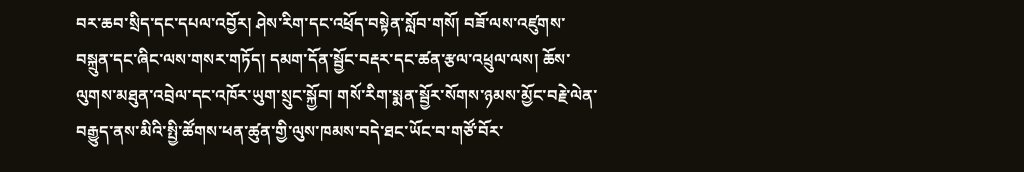བར་ཆབ་སྲིད་དང་དཔལ་འབྱོར། ཤེས་རིག་དང་འཕྲོད་བསྟེན་སློབ་གསོ། བཟོ་ལས་འཛུགས་བསྐྲུན་དང་ཞིང་ལས་གསར་གཏོད། དམག་དོན་སྦྱོང་བརྡར་དང་ཚན་རྩལ་འཕྲུལ་ལས། ཆོས་ལུགས་མཐུན་འབྲེལ་དང་འཁོར་ཡུག་སྲུང་སྐྱོབ། གསོ་རིག་སྨན་སྦྱོར་སོགས་ཉམས་མྱོང་བརྗེ་ལེན་བརྒྱུད་ནས་མིའི་སྤྱི་ཚོགས་ཕན་ཚུན་གྱི་ལུས་ཁམས་བདེ་ཐང་ཡོང་བ་གཙོ་བོར་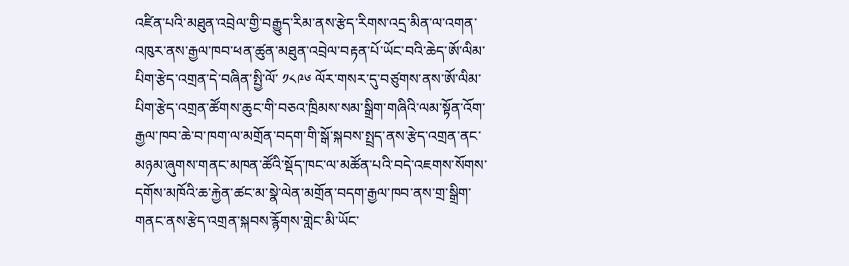འཛིན་པའི་མཐུན་འབྲེལ་གྱི་བརྒྱུད་རིམ་ནས་རྩེད་རིགས་འདྲ་མིན་ལ་འགན་འཁུར་ནས་རྒྱལ་ཁབ་ཕན་ཚུན་མཐུན་འབྲེལ་བརྟན་པོ་ཡོང་བའི་ཆེད་ཨོ་ལིམ་པིག་རྩེད་འགྲན་དེ་བཞིན་སྤྱི་ལོ་ ༡༨༩༦ ལོར་གསར་དུ་བཙུགས་ནས་ཨོ་ལིམ་པིག་རྩེད་འགྲན་ཚོགས་ཆུང་གི་བཅའ་ཁྲིམས་སམ་སྒྲིག་གཞིའི་ལམ་སྟོན་འོག་རྒྱལ་ཁབ་ཆེ་བ་ཁག་ལ་མགྲོན་བདག་གི་སྒོ་སྐབས་སྤྲད་ནས་རྩེད་འགྲན་ནང་མཉམ་ཞུགས་གནང་མཁན་ཚོའི་སྡོད་ཁང་ལ་མཚོན་པའི་བདེ་འཇགས་སོགས་དགོས་མཁོའི་ཆ་རྐྱེན་ཚང་མ་སྣེ་ལེན་མགྲོན་བདག་རྒྱལ་ཁབ་ནས་གྲ་སྒྲིག་གནང་ནས་རྩེད་འགྲན་སྐབས་རྙོགས་གླེང་མི་ཡོང་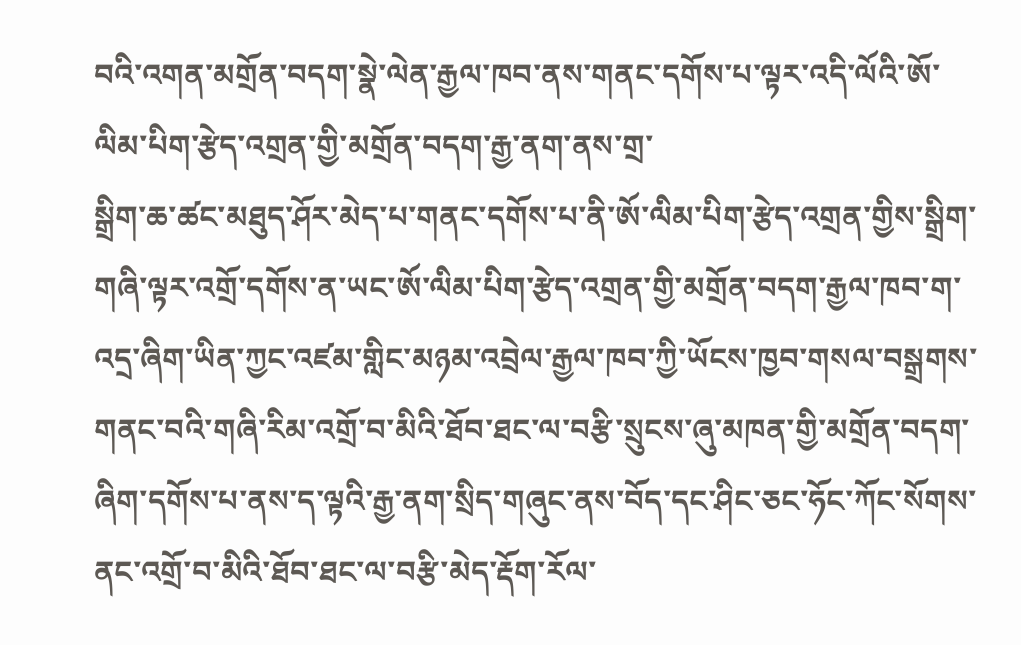བའི་འགན་མགྲོན་བདག་སྣེ་ལེན་རྒྱལ་ཁབ་ནས་གནང་དགོས་པ་ལྟར་འདི་ལོའི་ཨོ་ལིམ་པིག་རྩེད་འགྲན་གྱི་མགྲོན་བདག་རྒྱ་ནག་ནས་གྲ་
སྒྲིག་ཆ་ཚང་མཐུད་ཤོར་མེད་པ་གནང་དགོས་པ་ནི་ཨོ་ལིམ་པིག་རྩེད་འགྲན་གྱིས་སྒྲིག་གཞི་ལྟར་འགྲོ་དགོས་ན་ཡང་ཨོ་ལིམ་པིག་རྩེད་འགྲན་གྱི་མགྲོན་བདག་རྒྱལ་ཁབ་ག་འདྲ་ཞིག་ཡིན་ཀྱང་འཛམ་གླིང་མཉམ་འབྲེལ་རྒྱལ་ཁབ་ཀྱི་ཡོངས་ཁྱབ་གསལ་བསྒྲགས་གནང་བའི་གཞི་རིམ་འགྲོ་བ་མིའི་ཐོབ་ཐང་ལ་བརྩི་སྲུངས་ཞུ་མཁན་གྱི་མགྲོན་བདག་ཞིག་དགོས་པ་ནས་ད་ལྟའི་རྒྱ་ནག་སྲིད་གཞུང་ནས་བོད་དང་ཤིང་ཅང་ཧོང་ཀོང་སོགས་ནང་འགྲོ་བ་མིའི་ཐོབ་ཐང་ལ་བརྩི་མེད་རྡོག་རོལ་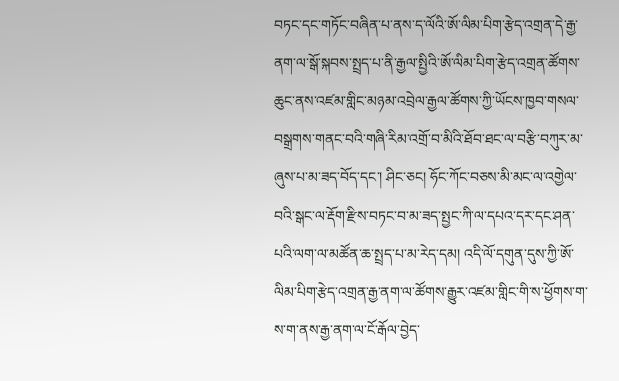བཏང་དང་གཏོང་བཞིན་པ་ནས་ད་ལོའི་ཨོ་ལིམ་པིག་རྩེད་འགྲན་དེ་རྒྱ་ནག་ལ་སྒོ་སྐབས་སྤྲད་པ་ནི་རྒྱལ་སྤྱིའི་ཨོ་ལིམ་པིག་རྩེད་འགྲན་ཚོགས་ཆུང་ནས་འཛམ་གླིང་མཉམ་འབྲེལ་རྒྱལ་ཚོགས་ཀྱི་ཡོངས་ཁྱབ་གསལ་བསྒྲགས་གནང་བའི་གཞི་རིམ་འགྲོ་བ་མིའི་ཐོབ་ཐང་ལ་བརྩི་བཀུར་མ་ཞུས་པ་མ་ཟད་བོད་དང་། ཤིང་ཅང། ཧོང་ཀོང་བཅས་མི་མང་ལ་འགྱེལ་བའི་སྒང་ལ་རྡོག་རྫིས་བཏང་བ་མ་ཟད་སྤྱང་ཀི་ལ་དཔའ་དར་དང་ཤན་པའི་ལག་ལ་མཚོན་ཆ་སྤྲད་པ་མ་རེད་དམ། འདི་ལོ་དགུན་དུས་ཀྱི་ཨོ་ལིམ་པིག་རྩེད་འགྲན་རྒྱ་ནག་ལ་ཚོགས་རྒྱུར་འཛམ་གླིང་གི་ས་ཕྱོགས་ག་ས་ག་ནས་རྒྱ་ནག་ལ་ངོ་རྒོལ་བྱེད་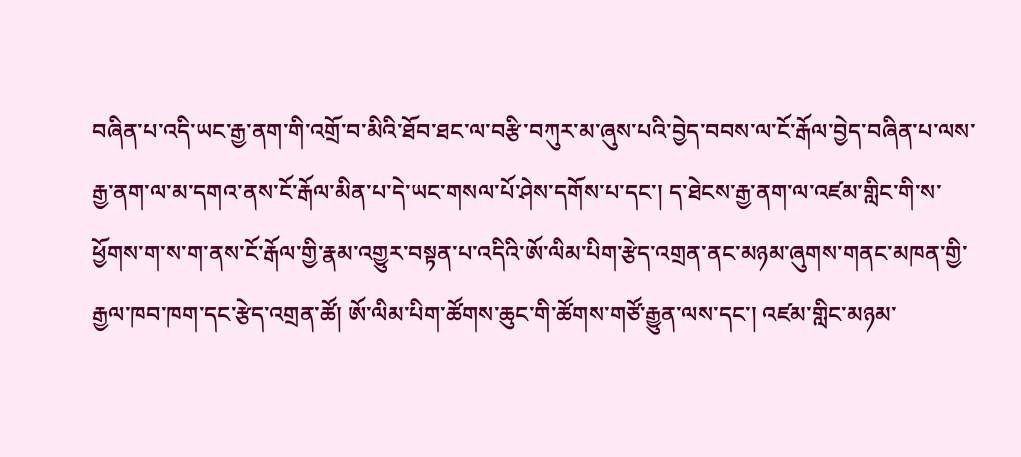བཞིན་པ་འདི་ཡང་རྒྱ་ནག་གི་འགྲོ་བ་མིའི་ཐོབ་ཐང་ལ་བརྩི་བཀུར་མ་ཞུས་པའི་བྱེད་བབས་ལ་ངོ་རྒོལ་བྱེད་བཞིན་པ་ལས་རྒྱ་ནག་ལ་མ་དགའ་ནས་ངོ་རྒོལ་མིན་པ་དེ་ཡང་གསལ་པོ་ཤེས་དགོས་པ་དང་། ད་ཐེངས་རྒྱ་ནག་ལ་འཛམ་གླིང་གི་ས་ཕྱོགས་ག་ས་ག་ནས་ངོ་རྒོལ་གྱི་རྣམ་འགྱུར་བསྟན་པ་འདིའི་ཨོ་ལིམ་པིག་རྩེད་འགྲན་ནང་མཉམ་ཞུགས་གནང་མཁན་གྱི་རྒྱལ་ཁབ་ཁག་དང་རྩེད་འགྲན་ཚོ། ཨོ་ལིམ་པིག་ཚོགས་ཆུང་གི་ཚོགས་གཙོ་རྒྱུན་ལས་དང་། འཛམ་གླིང་མཉམ་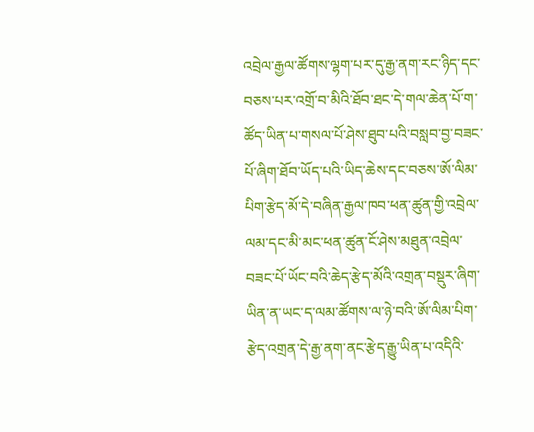འབྲེལ་རྒྱལ་ཚོགས་ལྷག་པར་དུ་རྒྱ་ནག་རང་ཉིད་དང་བཅས་པར་འགྲོ་བ་མིའི་ཐོབ་ཐང་དེ་གལ་ཆེན་པོ་ག་ཚོད་ཡིན་པ་གསལ་པོ་ཤེས་ཐུབ་པའི་བསླབ་བྱ་བཟང་པོ་ཞིག་ཐོབ་ཡོད་པའི་ཡིད་ཆེས་དང་བཅས་ཨོ་ལིམ་པིག་རྩེད་མོ་དེ་བཞིན་རྒྱལ་ཁབ་ཕན་ཚུན་གྱི་འབྲེལ་ལམ་དང་མི་མང་ཕན་ཚུན་ངོ་ཤེས་མཐུན་འབྲེལ་བཟང་པོ་ཡོང་བའི་ཆེད་རྩེད་མོའི་འགྲན་བསྡུར་ཞིག་ཡིན་ན་ཡང་ད་ལམ་ཚོགས་ལ་ཉེ་བའི་ཨོ་ལིམ་པིག་རྩེད་འགྲན་དེ་རྒྱ་ནག་ནང་རྩེད་རྒྱུ་ཡིན་པ་འདིའི་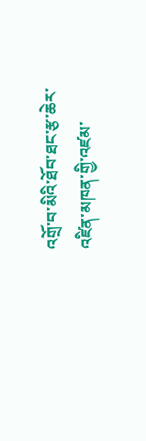འགྲོ་བ་མིའི་ཐོབ་ཐང་རྩ་ཆེར་འཛིན་མཁན་གྱི་འཛམ་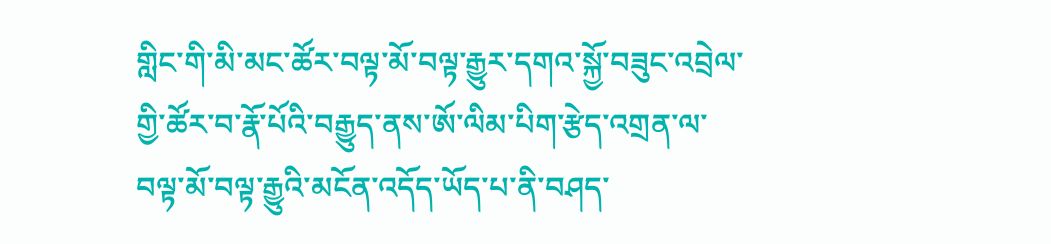གླིང་གི་མི་མང་ཚོར་བལྟ་མོ་བལྟ་རྒྱུར་དགའ་སྐྱོ་བཟུང་འབྲེལ་གྱི་ཚོར་བ་རྣོ་པོའི་བརྒྱུད་ནས་ཨོ་ལིམ་པིག་རྩེད་འགྲན་ལ་བལྟ་མོ་བལྟ་རྒྱུའི་མངོན་འདོད་ཡོད་པ་ནི་བཤད་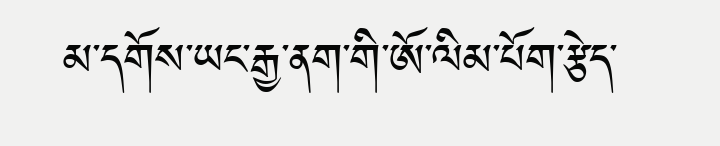མ་དགོས་ཡང་རྒྱ་ནག་གི་ཨོ་ལིམ་པོག་རྩེད་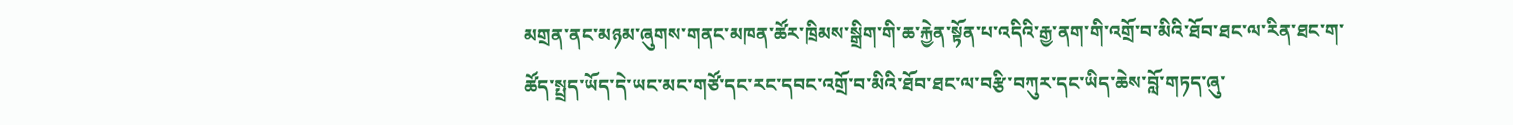མགྲན་ནང་མཉམ་ཞུགས་གནང་མཁན་ཚོར་ཁྲིམས་སྒྲིག་གི་ཆ་རྐྱེན་སྟོན་པ་འདིའི་རྒྱ་ནག་གི་འགྲོ་བ་མིའི་ཐོབ་ཐང་ལ་རིན་ཐང་ག་ཚོད་སྤྲད་ཡོད་དེ་ཡང་མང་གཙོ་དང་རང་དབང་འགྲོ་བ་མིའི་ཐོབ་ཐང་ལ་བརྩི་བཀུར་དང་ཡིད་ཆེས་བློ་གཏད་ཞུ་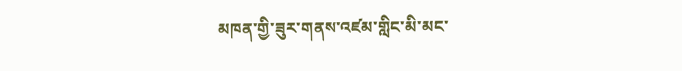མཁན་གྱི་ཟུར་གནས་འཛམ་གླིང་མི་མང་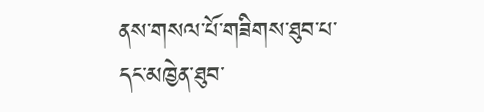ནས་གསལ་པོ་གཟིགས་ཐུབ་པ་དང་མཁྱེན་ཐུབ་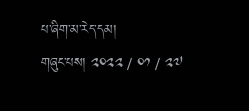པ་ཞིག་མ་རེད་དམ།
གཞུང་པས། ༢༠༢༢ / ༠༡ / ༢༧